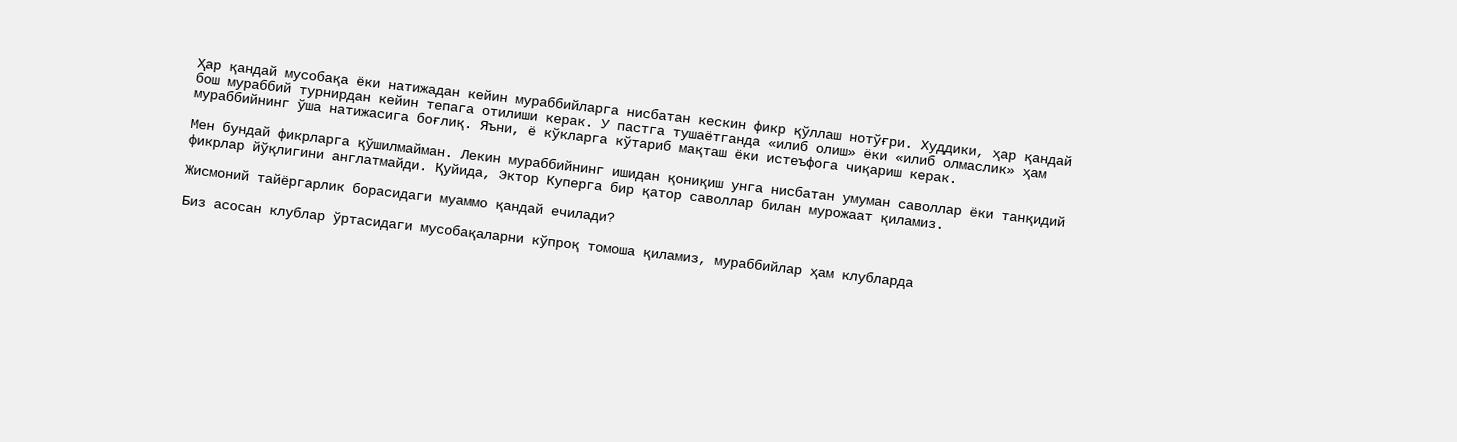Ҳар қандай мусобақа ёки натижадан кейин мураббийларга нисбатан кескин фикр қўллаш нотўғри. Худдики, ҳар қандай бош мураббий турнирдан кейин тепага отилиши керак. У пастга тушаётганда «илиб олиш» ёки «илиб олмаслик» ҳам мураббийнинг ўша натижасига боғлиқ. Яъни, ё кўкларга кўтариб мақташ ёки истеъфога чиқариш керак.

Мен бундай фикрларга қўшилмайман. Лекин мураббийнинг ишидан қониқиш унга нисбатан умуман саволлар ёки танқидий фикрлар йўқлигини англатмайди. Қуйида, Эктор Куперга бир қатор саволлар билан мурожаат қиламиз.

Жисмоний тайёргарлик борасидаги муаммо қандай ечилади?

Биз асосан клублар ўртасидаги мусобақаларни кўпроқ томоша қиламиз, мураббийлар ҳам клубларда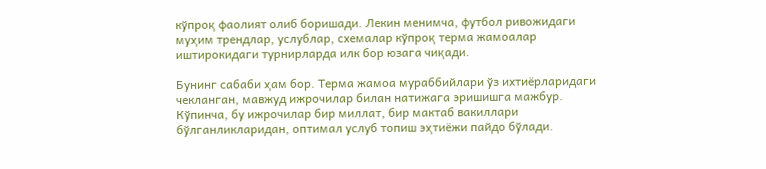кўпроқ фаолият олиб боришади. Лекин менимча, футбол ривожидаги муҳим трендлар, услублар, схемалар кўпроқ терма жамоалар иштирокидаги турнирларда илк бор юзага чиқади.

Бунинг сабаби ҳам бор. Терма жамоа мураббийлари ўз ихтиёрларидаги чекланган, мавжуд ижрочилар билан натижага эришишга мажбур. Кўпинча, бу ижрочилар бир миллат, бир мактаб вакиллари бўлганликларидан, оптимал услуб топиш эҳтиёжи пайдо бўлади.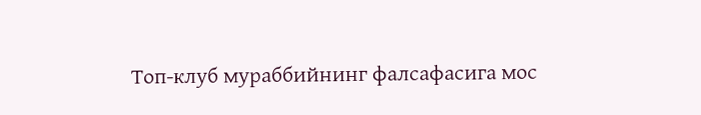Топ-клуб мураббийнинг фалсафасига мос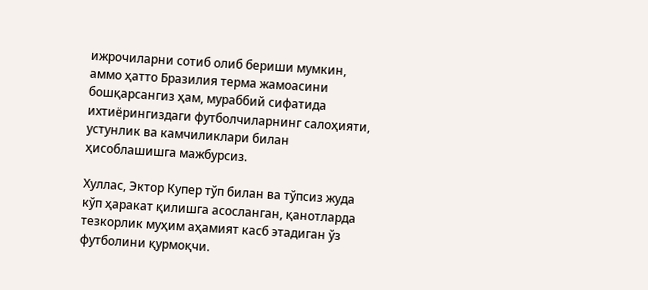ижрочиларни сотиб олиб бериши мумкин, аммо ҳатто Бразилия терма жамоасини бошқарсангиз ҳам, мураббий сифатида ихтиёрингиздаги футболчиларнинг салоҳияти, устунлик ва камчиликлари билан ҳисоблашишга мажбурсиз.

Хуллас, Эктор Купер тўп билан ва тўпсиз жуда кўп ҳаракат қилишга асосланган, қанотларда тезкорлик муҳим аҳамият касб этадиган ўз футболини қурмоқчи.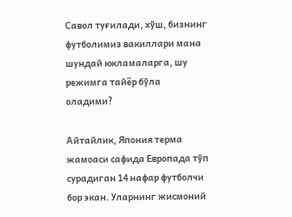Савол туғилади, хўш, бизнинг футболимиз вакиллари мана шундай юкламаларга, шу режимга тайёр бўла оладими?

Айтайлик, Япония терма жамоаси сафида Европада тўп сурадиган 14 нафар футболчи бор экан. Уларнинг жисмоний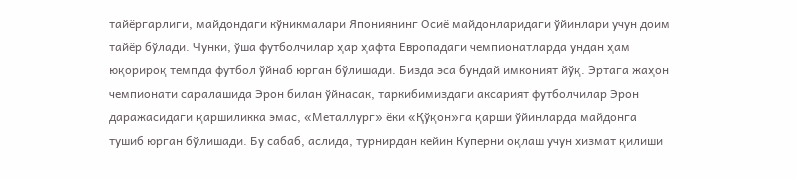тайёргарлиги, майдондаги кўникмалари Япониянинг Осиё майдонларидаги ўйинлари учун доим тайёр бўлади. Чунки, ўша футболчилар ҳар ҳафта Европадаги чемпионатларда ундан ҳам юқорироқ темпда футбол ўйнаб юрган бўлишади. Бизда эса бундай имконият йўқ. Эртага жаҳон чемпионати саралашида Эрон билан ўйнасак, таркибимиздаги аксарият футболчилар Эрон даражасидаги қаршиликка эмас, «Металлург» ёки «Қўқон»га қарши ўйинларда майдонга тушиб юрган бўлишади. Бу сабаб, аслида, турнирдан кейин Куперни оқлаш учун хизмат қилиши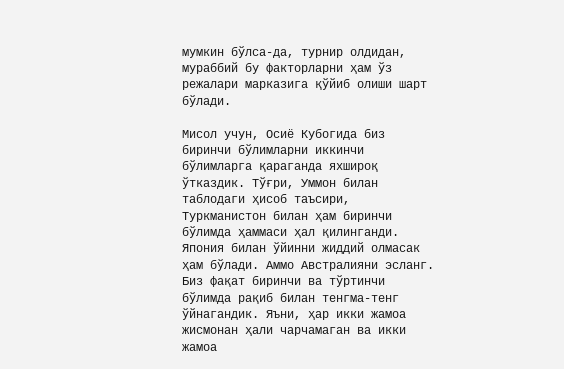мумкин бўлса-да, турнир олдидан, мураббий бу факторларни ҳам ўз режалари марказига қўйиб олиши шарт бўлади.

Мисол учун, Осиё Кубогида биз биринчи бўлимларни иккинчи бўлимларга қараганда яхшироқ ўтказдик. Тўғри, Уммон билан таблодаги ҳисоб таъсири, Туркманистон билан ҳам биринчи бўлимда ҳаммаси ҳал қилинганди. Япония билан ўйинни жиддий олмасак ҳам бўлади. Аммо Австралияни эсланг. Биз фақат биринчи ва тўртинчи бўлимда рақиб билан тенгма-тенг ўйнагандик. Яъни, ҳар икки жамоа жисмонан ҳали чарчамаган ва икки жамоа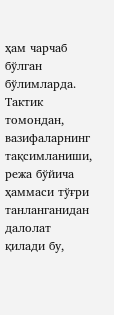ҳам чарчаб бўлган бўлимларда. Тактик томондан, вазифаларнинг тақсимланиши, режа бўйича ҳаммаси тўғри танланганидан далолат қилади бу,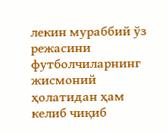лекин мураббий ўз режасини футболчиларнинг жисмоний ҳолатидан ҳам келиб чиқиб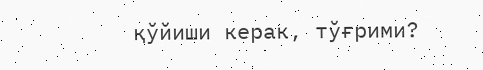қўйиши керак, тўғрими?